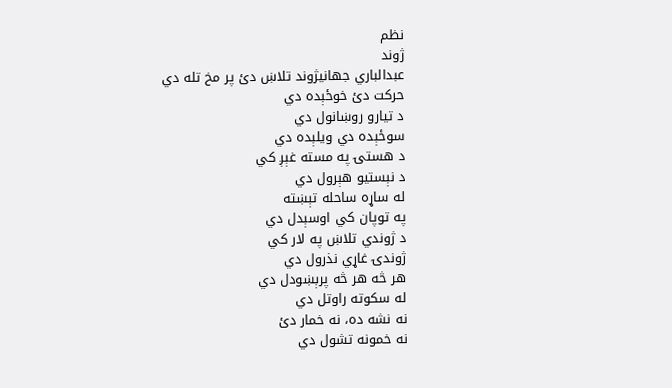نظم
ژوند
عبدالباري جهانيژوند تلاښ دئ پر مخ تله دي
حرکت دئ خوځېده دي
د تيارو روښانول دي
سوځېده دي ويلېده دي
د هستۍ په مسته غېږ کي
د نېستيو هېرول دي
له ساړه ساحله تېښته
په توپان کي اوسېدل دي
د ژوندي تلاښ په لار کي
ژوندۍ غاړي نذرول دي
هر څه هر څه پرېښودل دي
له سکوته راوتل دي
نه نشه ده، نه خمار دئ
نه خمونه تشول دي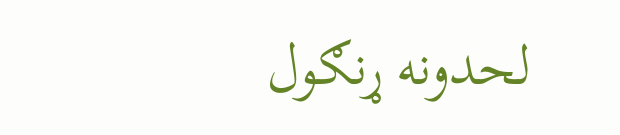لحدونه ړنګول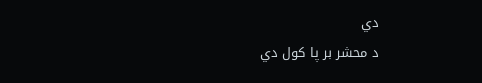دي
د محشر بر پا کول دي